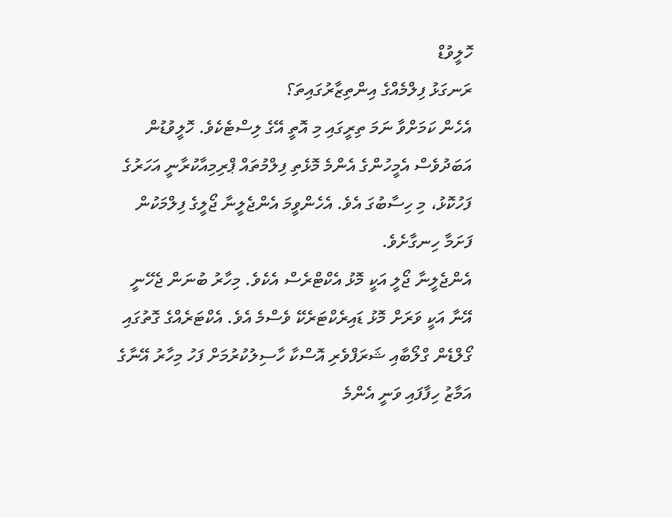ހޮލީވުޑް
ރަނގަޅު ފިލްމެއްގެ އިންތިޒާރުގައިތަ؟
އެހެން ކަމަށްވާ ނަމަ ތިރީގައި މި އޮތީ އޭގެ ލިސްޓެކެވެ. ހޮލީވުޑުން އަބަދުވެސް އެމީހުންގެ އެންމެ މޮޅެތި ފިލްމުތައް ޕްރިމިއާކުރާނީ އަހަރުގެ ފަހުކޮޅު، މި ހިސާބުގަ އެވެ. އެހެންވީމަ އެންޖެލީނާ ޖޯލީގެ ފިލްމަކުން ފަށަމާ ހިނގާށެވެ.
އެންޖެލީނާ ޖޯލީ އަކީ މޮޅު އެކްޓްރެސް އެކެވެ. މިހާރު ބުނަން ޖެހޭނީ އޭނާ އަކީ ވަރަށް މޮޅު ޑައިރެކްޓަރެކޭ ވެސްމެ އެވެ. އެކްޓަރެއްގެ ގޮތުގައި ގޯލްޑެން ގްލޯބާއި ޝަރަފްވެރި އޮސްކާ ހާސިލުކުރުމަށް ފަހު މިހާރު އޭނާގެ އަމާޒު ހިފާފައި ވަނީ އެންމެ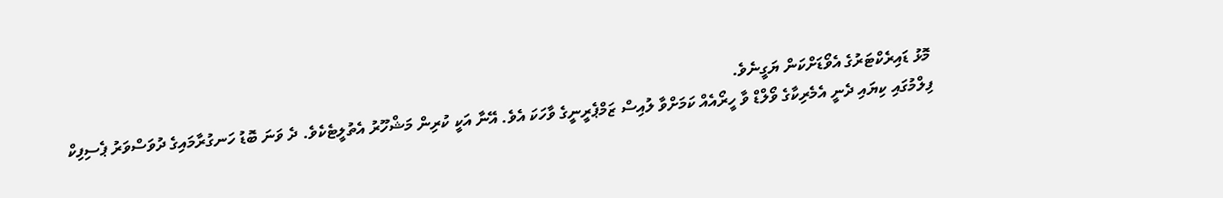މޮޅު ޑައިރެކްޓަރުގެ އެވޯޑަށްކަން ޔަގީނެވެ.
ފިލްމުގައި ކިޔައި ދެނީ އެމެރިކާގެ ވޯލްޑް ވާ ހީރޯއެއް ކަމަށްވާ ލުއިސް ޒަމްޕެރީނީގެ ވާހަކަ އެވެ. އޭނާ އަކީ ކުރިން މަޝްހޫރު އެތުލީޓެކެވެ. ދެ ވަނަ ބޮޑު ހަނގުރާމައިގެ ދުވަސްވަރު ޕެސިފިކް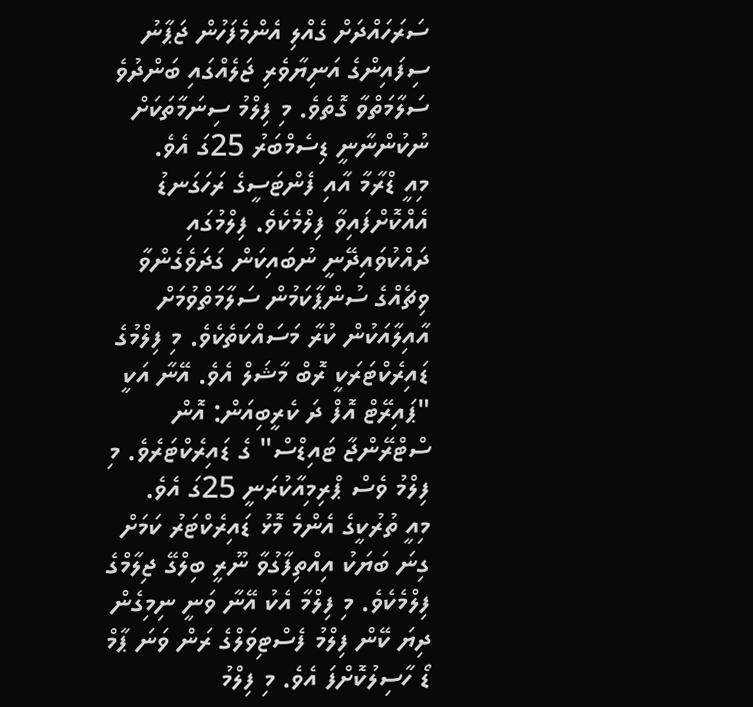ސަރަހައްދަށް ގެއްލި އެންމެފަހުން ޖަޕާނު ސިފައިންގެ އަނިޔާވެރި ޖަލެއްގައި ބަންދުވެ ސަލާމަތްވާ ގޮތެވެ. މި ފިލްމު ސިނަމާތަކަށް ނުކުންނާނީ ޑިސެމްބަރު 25ގަ އެވެ.
މިއީ ޑްރާމާ އާއި ފެންޓަސީގެ ރަހަގަނޑު އެއްކޮށްފައިވާ ފިލްމެކެވެ. ފިލްމުގައި ދައްކުވައިދޭނީ ނުބައިކަން ގަދަވެގެންވާ ވިޗެއްގެ ސުންޕާކަމުން ސަލާމަތްވުމަށް އާއިލާއަކުން ކުރާ މަސައްކަތެކެވެ. މި ފިލްމުގެ ޑައިރެކްޓަރަކީ ރޮބް މާޝަލް އެވެ. އޭނާ އަކީ "ޕައިރޭޓް އޮފް ދަ ކެރީބިއަން: އޮން ސްޓްރޭންޖާ ޓައިޑްސް" ގެ ޑައިރެކްޓަރެވެ. މި ފިލްމު ވެސް ޕްރިމިއާކުރަނީ 25ގަ އެވެ.
މިއީ ތުރުކީގެ އެންމެ މޮޅު ޑައިރެކްޓަރު ކަމަށް ގިނަ ބަޔަކު އިއްތިފާގުވާ ނޫރީ ބިލްގޭ ޖިލާމްގެ ފިލްމެކެވެ. މި ފިލްމާ އެކު އޭނާ ވަނީ ނިމިގެން ދިޔަ ކޭން ފިލްމު ފެސްޓިވަލްގެ ރަން ވަނަ ޕާމް ޑޯ ހާސިލުކޮށްފަ އެވެ. މި ފިލްމު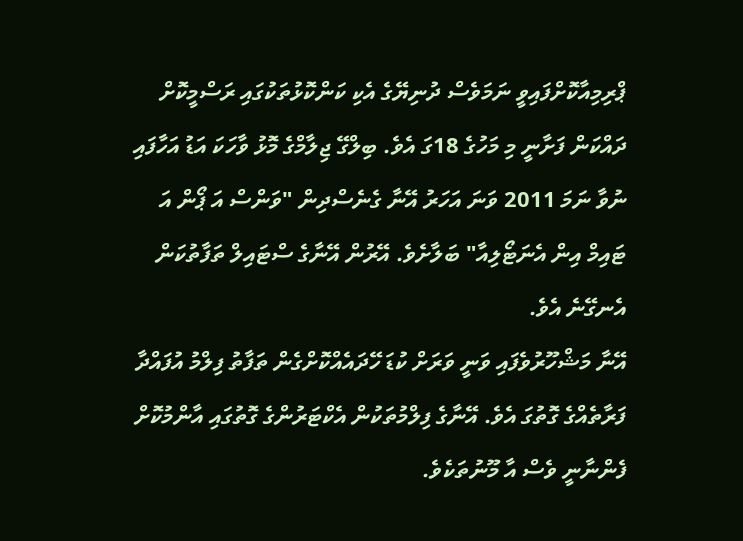ޕްރިމިއާކޮށްފައިވީ ނަމަވެސް ދުނިޔޭގެ އެކި ކަންކޮޅުތަކުގައި ރަސްމީކޮށް ދައްކަން ފަށާނީ މި މަހުގެ 18ގަ އެވެ. ބިލްގޭ ޖިލާމްގެ މޮޅު ވާހަކަ އަޑު އަހާފައި ނުވާ ނަމަ 2011 ވަނަ އަހަރު އޭނާ ގެނެސްދިން "ވަންސް އަ ޕޯން އަ ޓައިމް އިން އެނަޓޯލިއާ" ބަލާށެވެ. އޭރުން އޭނާގެ ސްޓައިލް ތަފާތުކަން އެނގޭނެ އެވެ.
އޭނާ މަޝްހޫރުވެފައި ވަނީ ވަރަށް ކުޑަ ހޭދައެއްކޮށްގެން ތަފާތު ފިލްމު އުފައްދާ ފަރާތެއްގެ ގޮތުގަ އެވެ. އޭނާގެ ފިލްމުތަކުން އެކްޓަރުންގެ ގޮތުގައި އާންމުކޮށް ފެންނާނީ ވެސް އާ މޫނުތަކެވެ.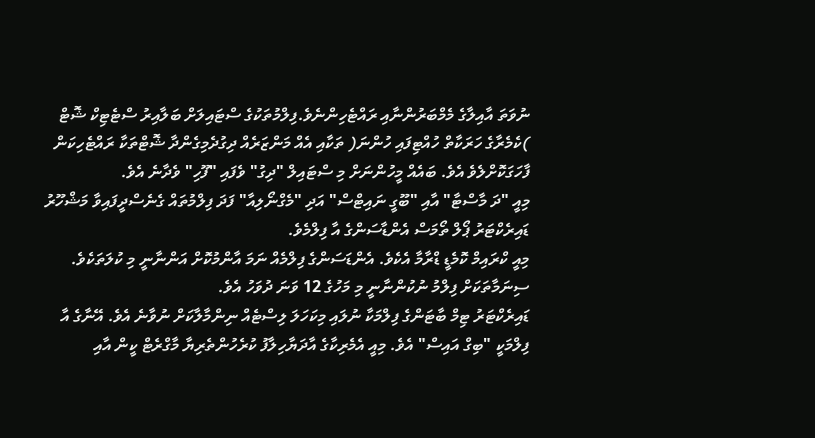ނުވަތަ އާއިލާގެ މެމްބަރުންނާއި ރައްޓެހިންނެވެ.ފިލްމުތަކުގެ ސްޓައިލަށް ބަލާއިރު ސްޓެޓިކް ޝޮޓް )ކެމެރާގެ ހަރަކާތް ހުއްޓިފައި ހުންނަ( ތަކާއި އެއް މަންޒަރެއް ދިގުދެމިގެންދާ ޝޮޓްތަކާ ރައްޓެހިކަން ފާހަގަކޮށްލެވެ އެވެ. ބައެއް މީހުންނަށް މި ސްޓައިލް "ދިގު" ވެފައި "ފޫހި" ވެދާނެ އެވެ.
މިއީ "ދަ މާސްޓާ" އާއި "ބޫގީ ނައިޓްސް" އަދި "މެގްނޯލިއާ" ފަދަ ފިލްމުތައް ގެނެސްދީފައިވާ މަޝްހޫރު ޑައިރެކްޓަރު ޕޯލް ތޯމަސް އެންޑާސަންގެ އާ ފިލްމެވެ.
މިއީ ކްރައިމް ކޮމެޑީ ޑްރާމާ އެކެވެ. އެންޑަސަންގެ ފިލްމެއް ނަމަ އާންމުކޮށް އަންނާނީ މި ކުލަތަކެވެ. ސިނަމާތަކަށް ފިލްމު ނުކުންނާނީ މި މަހުގެ 12 ވަނަ ދުވަހު އެވެ.
ޑައިރެކްޓަރު ޓިމް ބާޓަންގެ ފިލްމަކާ ނުލައި މިކަހަލަ ލިސްޓެއް ނިންމާލާކަށް ނުވާނެ އެވެ. އޭނާގެ އާ ފިލްމަކީ "ބިގް އައިސް" އެވެ. މިއީ އެމެރިކާގެ އާދަޔާހިލާފު ކުރެހުންތެރިޔާ މާގްރެޓް ކީން އާއި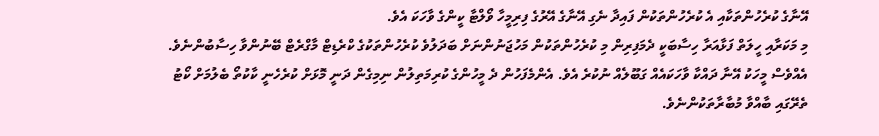އޭނާގެ ކުރެހުންތަކާއި އެ ކުރެހުންތަކުން ފައިދާ ނެގި އޭނާގެ އޭރުގެ ފިރިމީހާ ވޯލްޓާ ކީންގެ ވާހަކަ އެވެ.
މި މަކަރާއި ހީލަތް ފަޅާއަރާ ހިސާބަކީ ދެމަފިރިން މި ކުރެހުންތަކުން މަހުޖަނުންނަށް ބަދަލުވެ ކުރެހުންތަކުގެ ކްރެޑިޓް މާގްރެޓް ބޭނުންވާ ހިސާބުންނެވެ. އެއްވެސް މީހަކު އޭނާ ދައްކާ ވާހަކައެއް ގަބޫލެއް ނުކުރެ އެވެ. އެންމެފަހުން ދެ މީހުންގެ ކުރިމަތިލުން ނިމިގެން ދަނީ މޮޅަށް ކުރެހެނީ ކާކުތޯ ބެލުމަށް ކޯޓު ތެރޭގައި ބާއްވާ މުބާރާތަކުންނެވެ.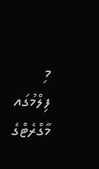މި ފިލްމުގައ މާގްރެޓްގެ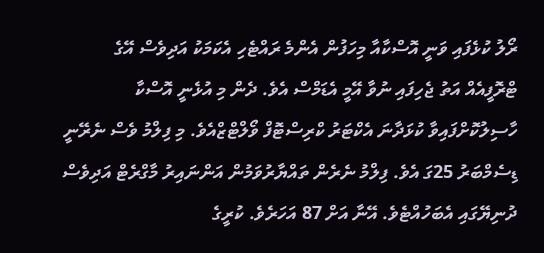ރޯލު ކުޅެފައި ވަނީ އޮސްކާއާ މިހަފުން އެންމެ ރައްޓެހި އެކަމަކު އަދިވެސް އޭގެ ޓްރޮފީއެއް އަތު ޖެހިފައި ނުވާ އޭމީ އެޑަމްސް އެވެ. ދެން މި އުޅެނީ އޮސްކާ ހާސިލުކޮށްފައިވާ ކުޅަދާނަ އެކްޓަރު ކްރިސްޓޮފް ވޯލްޓްޒްއެވެ. މި ފިލްމު ވެސް ނެރޭނީ ޑިސެމްބަރު 25ގަ އެވެ. ފިލްމު ނެރެން ތައްޔާރުވަމުން އަންނައިރު މާގްރެޓް އަދިވެސް ދުނިޔޭގައި އެބަހުއްޓެވެ. އޭނާ އަށް 87 އަހަރެވެ. ކުރީގެ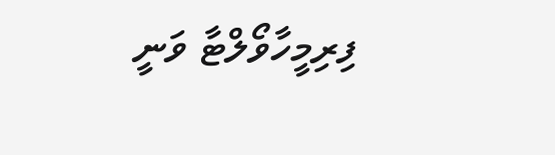ފިރިމީހާވޯލްޓާ ވަނީ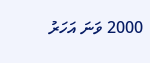2000 ވަނަ އަހަރު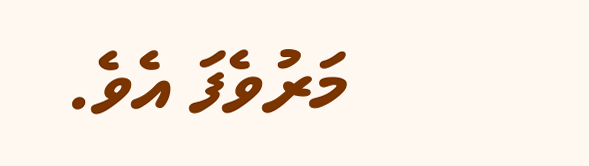މަރުވެފަ އެވެ.